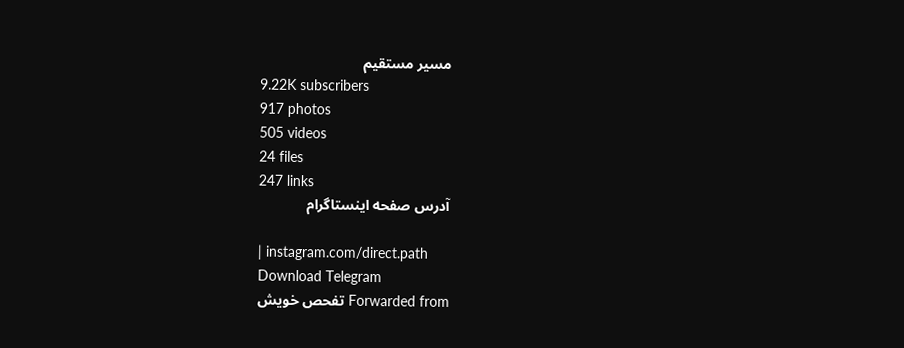مسیر مستقیم
9.22K subscribers
917 photos
505 videos
24 files
247 links
آدرس صفحه اینستاگرام

| instagram.com/direct.path
Download Telegram
Forwarded from تفحص خویش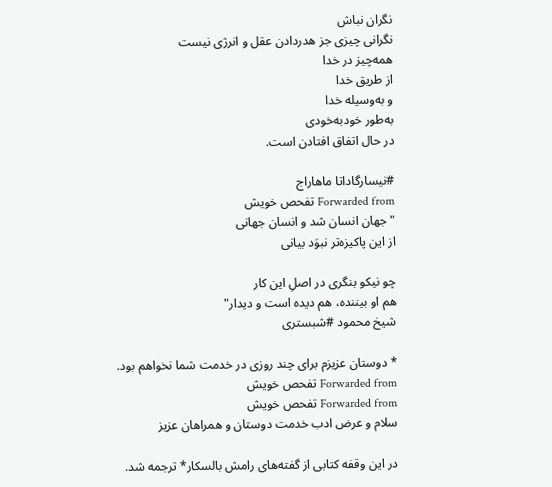نگران نباش
نگرانی چیزی جز هدردادن عقل و انرژی نیست
همه‌چیز در خدا
از طریق خدا
و به‌وسیله خدا
به‌طور خودبه‌خودی
در حال اتفاق افتادن است.

#نیسارگاداتا ماهاراج
Forwarded from تفحص خویش
"جهان انسان شد و انسان جهانی
از این پاکیزه‌تر نبوَد بیانی

چو نیکو بنگری در اصلِ این کار
هم او بیننده، هم دیده است و دیدار"
شیخ محمود #شبستری

* دوستان عزیزم برای چند روزی در خدمت شما نخواهم بود.
Forwarded from تفحص خویش
Forwarded from تفحص خویش
سلام و عرض ادب خدمت دوستان و همراهان عزیز

در این وقفه کتابی از گفته‌های رامش بالسکار* ترجمه شد.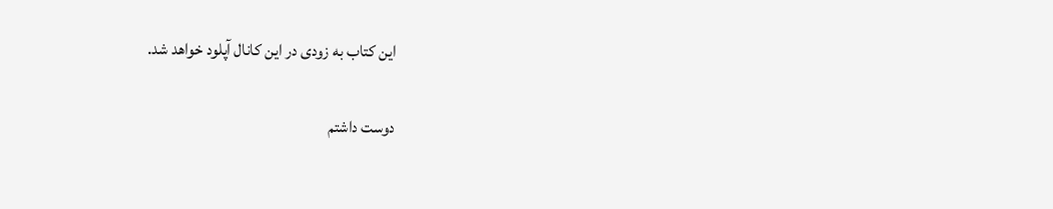این کتاب به زودی در این کانال آپلود خواهد شد.

دوست داشتم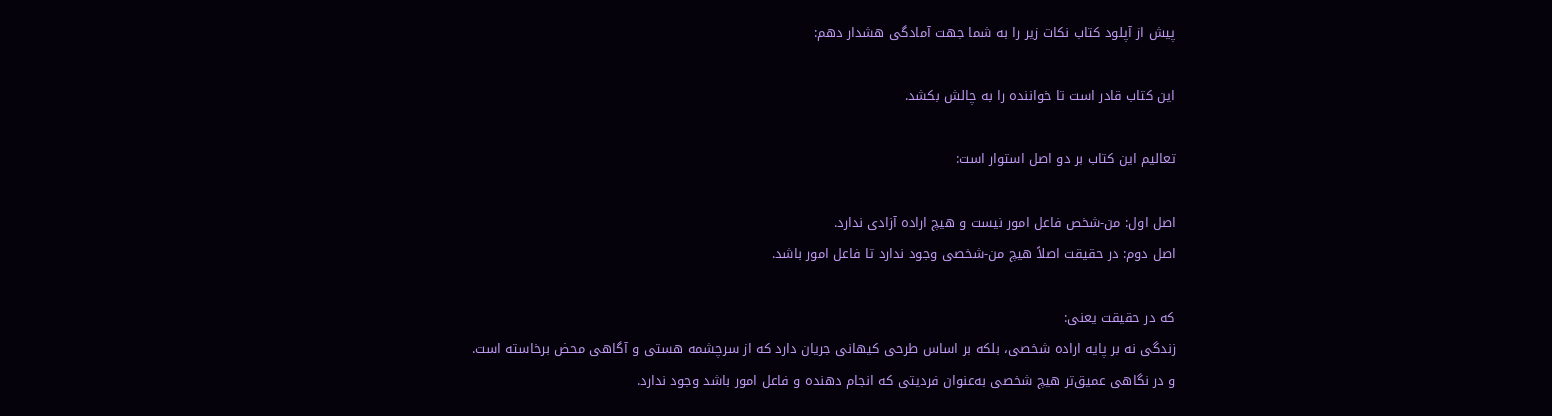پیش از آپلود کتاب نکات زیر را به شما جهت آمادگی هشدار دهم:

این کتاب قادر است تا خواننده را به چالش بکشد.

تعالیم این کتاب بر دو اصل استوار است:

اصل اول: من-شخص فاعل امور نیست و هیچ اراده آزادی ندارد.
اصل دوم: در حقیقت اصلاً هیچ من-شخصی وجود ندارد تا فاعل امور باشد.

که در حقیقت یعنی:
زندگی نه بر پایه اراده شخصی، بلکه بر اساس طرحی کیهانی جریان دارد که از سرچشمه هستی و آگاهی محض برخاسته است.
و در نگاهی عمیق‌تر هیچ شخصی به‌عنوان فردیتی که انجام دهنده و فاعل امور باشد وجود ندارد.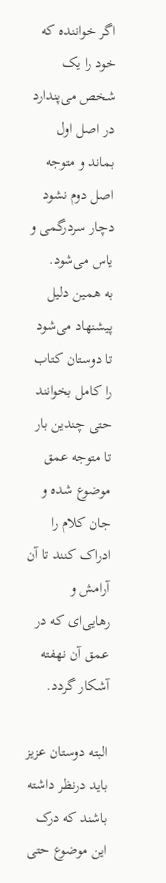اگر خواننده که خود را یک شخص می‌پندارد در اصل اول بماند و متوجه اصل دوم نشود دچار سردرگمی و یاس می‌شود.
به همین دلیل پیشنهاد می‌شود تا دوستان کتاب را کامل بخوانند حتی چندین بار تا متوجه عمق موضوع شده و جان کلام را ادراک کنند تا آن آرامش و رهایی‌ای که در عمق آن نهفته آشکار گردد.

البته دوستان عزیز باید درنظر داشته باشند که درک این موضوع حتی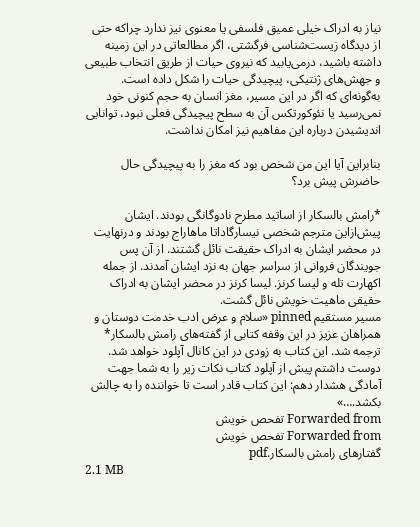نیاز به ادراک خیلی عمیق فلسفی یا معنوی نیز ندارد چراکه حتی از دیدگاه زیست‌شناسی فرگشتی، اگر مطالعاتی در این زمینه داشته باشید، درمی‌یابید که نیروی حیات از طریق انتخاب طبیعی و جهش‌های ژنتیکی، پیچیدگی حیات را شکل داده است. به‌گونه‌ای که اگر در این مسیر، مغز انسان به حجم کنونی خود نمی‌رسید یا نئوکورتکس آن به سطح پیچیدگی فعلی نبود، توانایی اندیشیدن درباره این مفاهیم نیز امکان نداشت.

بنابراین آیا این من شخص بود که مغز را به پیچیدگی حال حاضرش پیش برد؟

*رامش بالسکار از اساتید مطرح نادوگانگی بودند. ایشان پیش‌ازاین مترجم شخصی نیسارگاداتا ماهاراج بودند و درنهایت در محضر ایشان به ادراک حقیقت نائل گشتند. از آن پس جویندگان فروانی از سراسر جهان به نزد ایشان آمدند. از جمله اکهارت تله و لیسا کرنز. لیسا کرنز در محضر ایشان به ادراک حقیقی ماهیت خویش نائل گشت.
مسیر مستقیم pinned «سلام و عرض ادب خدمت دوستان و همراهان عزیز در این وقفه کتابی از گفته‌های رامش بالسکار* ترجمه شد. این کتاب به زودی در این کانال آپلود خواهد شد. دوست داشتم پیش از آپلود کتاب نکات زیر را به شما جهت آمادگی هشدار دهم: این کتاب قادر است تا خواننده را به چالش بکشد.…»
Forwarded from تفحص خویش
Forwarded from تفحص خویش
گفتارهای رامش بالسکار.pdf
2.1 MB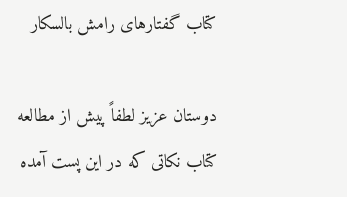کتاب گفتارهای رامش بالسکار

دوستان عزیز لطفاً پیش از مطالعه کتاب نکاتی که در این پست آمده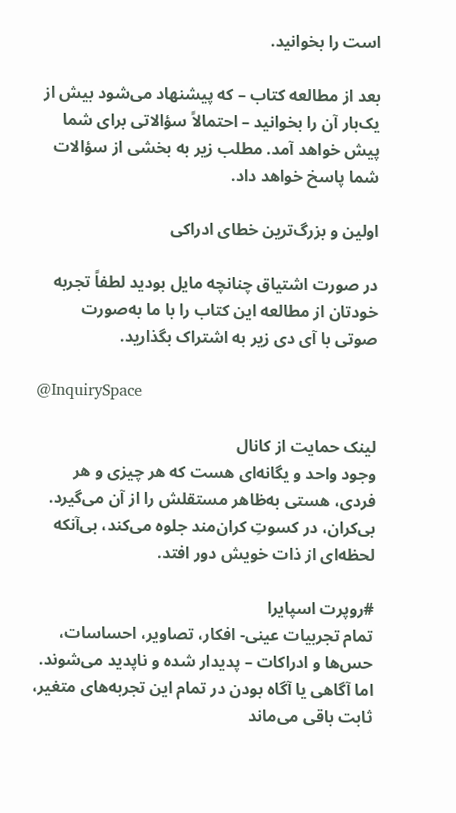است را بخوانید.

بعد از مطالعه کتاب – که پیشنهاد می‌شود بیش از یک‌بار آن را بخوانید – احتمالاً سؤالاتی برای شما پیش خواهد آمد. مطلب زیر به بخشی از سؤالات شما پاسخ خواهد داد.

اولین و بزرگ‌ترین خطای ادراکی

در صورت اشتیاق چنانچه مایل بودید لطفاً تجربه خودتان از مطالعه این کتاب را با ما به‌صورت صوتی با آی دی زیر به اشتراک بگذارید.

@InquirySpace

لینک حمایت از کانال
وجود واحد و یگانه‌ای هست که هر چیزی و هر فردی، هستی به‌ظاهر مستقلش را از آن می‌گیرد.
بی‌کران، در کسوتِ کران‌مند جلوه می‌کند، بی‌آنکه لحظه‌ای از ذات خویش دور افتد.

#روپرت اسپایرا
تمام تجربیات عینی- افکار، تصاویر، احساسات، حس‌ها و ادراکات – پدیدار شده و ناپدید می‌شوند. اما آگاهی یا آگاه بودن در تمام این تجربه‌های متغیر، ثابت باقی می‌ماند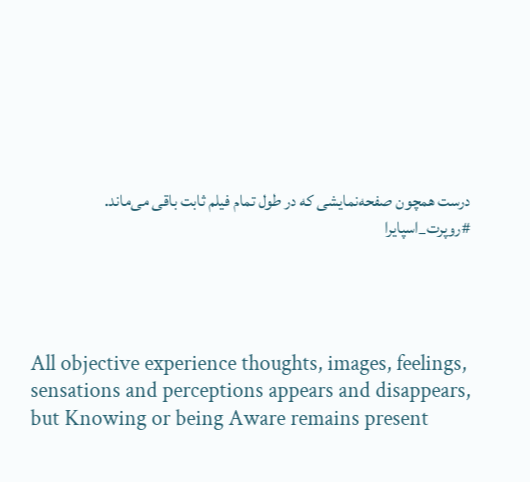درست همچون صفحه‌نمایشی که در طول تمام فیلم ثابت باقی می‌ماند.
#روپرت_اسپایرا




All objective experience thoughts, images, feelings, sensations and perceptions appears and disappears, but Knowing or being Aware remains present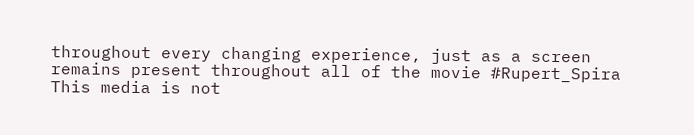throughout every changing experience, just as a screen remains present throughout all of the movie #Rupert_Spira
This media is not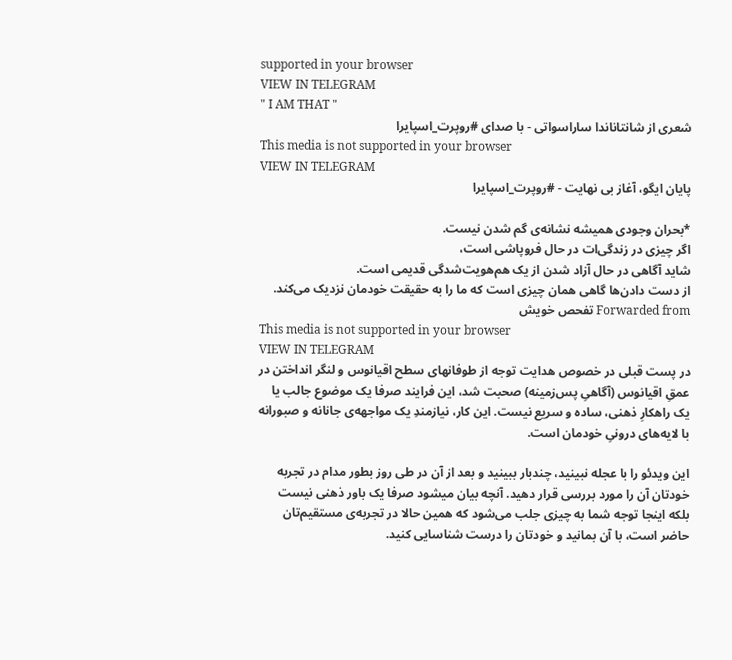supported in your browser
VIEW IN TELEGRAM
" I AM THAT "
شعری از شانتاناندا ساراسواتی - با صدای #روپرت_اسپایرا
This media is not supported in your browser
VIEW IN TELEGRAM
پایان ایگو، آغاز بی نهایت - #روپرت_اسپایرا

*بحران وجودی همیشه نشانه‌ی گم شدن نیست.
اگر چیزی در زندگی‌ات در حال فروپاشی است،
شاید آگاهی در حال آزاد شدن از یک هم‌هویت‌شدگی قدیمی است.
از دست دادن‌ها گاهی همان چیزی است که ما را به حقیقت خودمان نزدیک می‌کند.
Forwarded from تفحص خویش
This media is not supported in your browser
VIEW IN TELEGRAM
در پست قبلی در خصوص هدایت توجه از طوفانهای سطح اقیانوس و لنگر انداختن در عمقِ اقیانوس (آگاهیِ پس‌زمینه) صحبت شد، این فرایند صرفا یک موضوع جالب یا یک راهکارِ ذهنی، ساده و سریع نیست. این کار، نیازمندِ یک مواجهه‌ی جانانه و صبورانه با لایه‌های درونیِ خودمان است.

این ویدئو را با عجله نبینید، چندبار ببینید و بعد از آن در طی روز بطور مدام در تجربه خودتان آن را مورد بررسی قرار دهید. آنچه بیان میشود صرفا یک باور ذهنی نیست بلکه اینجا توجه شما به چیزی جلب می‌شود که همین حالا در تجربه‌ی مستقیم‌تان حاضر است، با آن بمانید و خودتان را درست شناسایی کنید.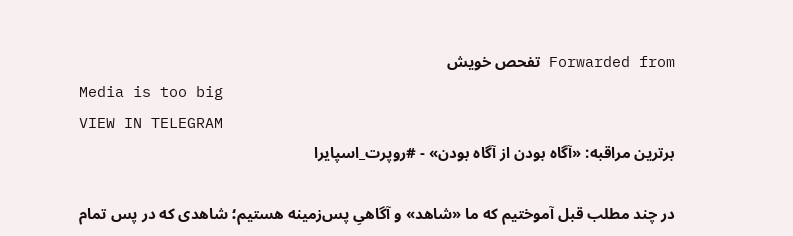Forwarded from تفحص خویش
Media is too big
VIEW IN TELEGRAM
برترین مراقبه: «آگاه بودن از آگاه بودن» - #روپرت_اسپایرا

در چند مطلب قبل آموختیم که ما «شاهد» و آگاهیِ پس‌زمینه هستیم؛ شاهدی که در پس تمام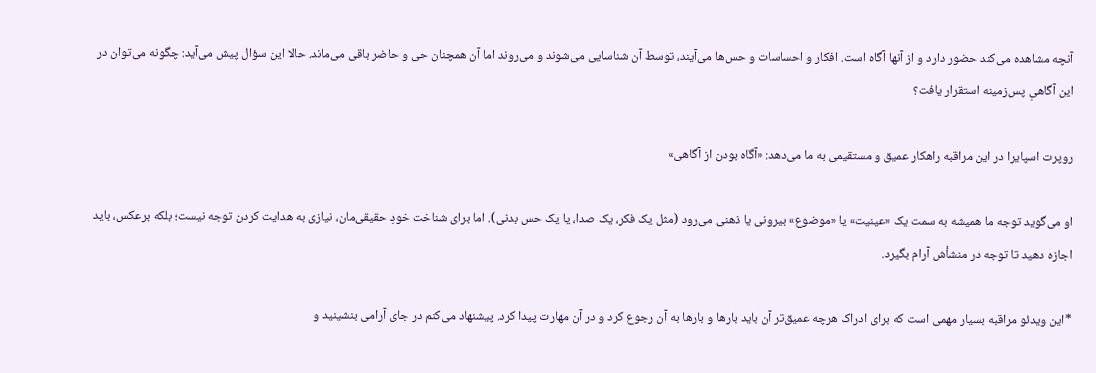آنچه مشاهده می‌کند حضور دارد و از آنها آگاه است. افکار و احساسات و حس‌ها می‌آیند، توسط آن شناسایی می‌شوند و می‌روند اما آن همچنان حی و حاضر باقی می‌ماند. حالا این سؤال پیش می‌آید: چگونه می‌توان در این آگاهیِ پس‌زمینه استقرار یافت؟

روپرت اسپایرا در این مراقبه راهکار عمیق و مستقیمی به ما می‌دهد: «آگاه بودن از آگاهی»

او می‌گوید توجه ما همیشه به سمت یک «عینیت» یا «موضوع» بیرونی یا ذهنی می‌رود (مثل یک فکر، یک صدا، یا یک حس بدنی). اما برای شناخت خودِ حقیقی‌مان، نیازی به هدایت کردن توجه نیست؛ بلکه برعکس، باید اجازه دهید تا توجه در منشأش آرام بگیرد.

*این ویدئو مراقبه بسیار مهمی است که برای ادراک هرچه عمیق‌تر آن باید بارها و بارها به آن رجوع کرد و در آن مهارت پیدا کرد. پیشنهاد می‌کنم در جای آرامی بنشینید و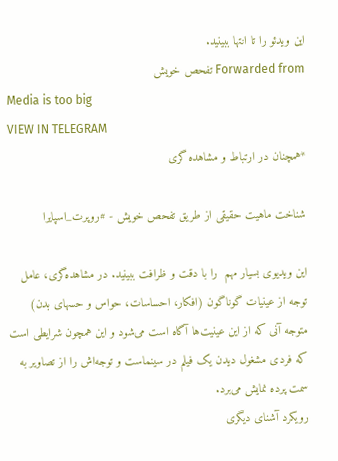این ویدئو را تا انتها ببینید.
Forwarded from تفحص خویش
Media is too big
VIEW IN TELEGRAM
*همچنان در ارتباط و مشاهده گری

شناخت ماهیت حقیقی از طریق تفحص خویش - #روپرت_اسپایرا

این ویدیوی بسیار مهم  را با دقت و ظرافت ببینید. در مشاهده‌گری، عامل توجه از عینیات گوناگون (افکار، احساسات، حواس و حسهای بدن) متوجه آنی که از این عینیت‌ها آگاه است می‌شود و این همچون شرایطی است که فردی مشغول دیدن یک فیلم در سینماست و توجه‌اش را از تصاویر به سمت پرده نمایش می‌برد.
رویکرد آشنای دیگری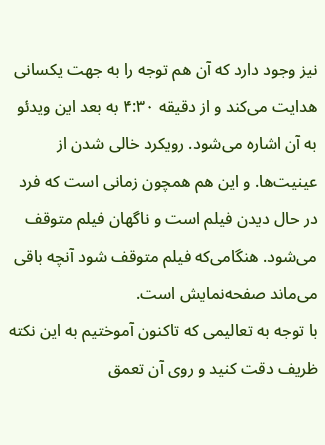نیز وجود دارد که آن هم توجه را به جهت یکسانی هدایت می‌کند و از دقیقه ۴:۳۰ به بعد این ویدئو به آن اشاره می‌شود. رویکرد خالی شدن از عینیت‌ها. و این هم همچون زمانی است که فرد در حال دیدن فیلم است و ناگهان فیلم متوقف می‌شود. هنگامی‌که فیلم متوقف شود آنچه باقی می‌ماند صفحه‌نمایش است.
با توجه به تعالیمی که تاکنون آموختیم به این نکته ظریف دقت کنید و روی آن تعمق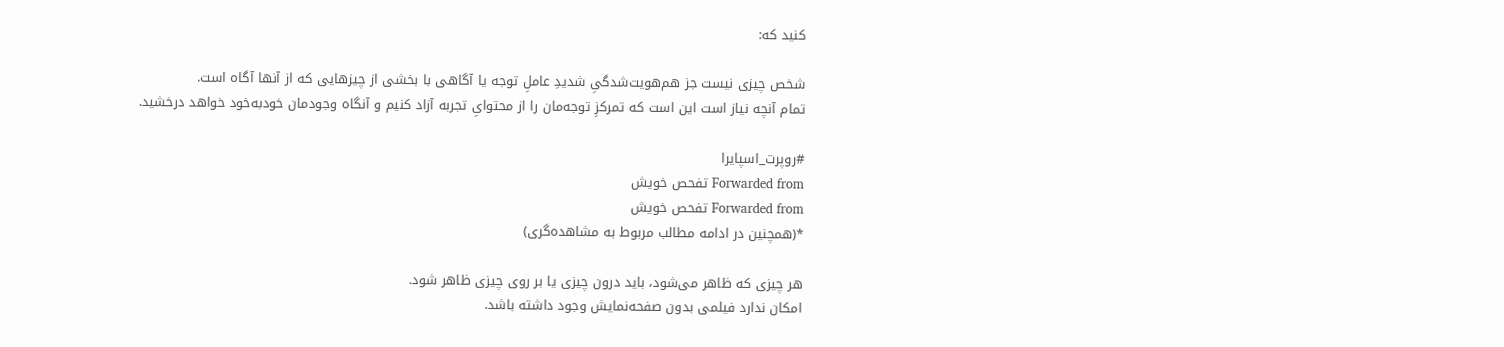کنید که:

شخص چیزی نیست جز هم‌هویت‌شدگیِ شدیدِ عاملِ توجه یا آگاهی با بخشی از چیزهایی که از آنها آگاه است.
تمام آنچه نیاز است این است که تمرکزِ توجه‌مان را از محتوایِ تجربه آزاد کنیم و آنگاه وجودمان خودبه‌خود خواهد درخشید.

#روپرت_اسپایرا
Forwarded from تفحص خویش
Forwarded from تفحص خویش
*(همچنین در ادامه مطالب مربوط به مشاهده‌گری)

هر چیزی که ظاهر می‌شود، باید درون چیزی یا بر روی چیزی ظاهر شود.
امکان ندارد فیلمی بدون صفحه‌نمایش وجود داشته باشد.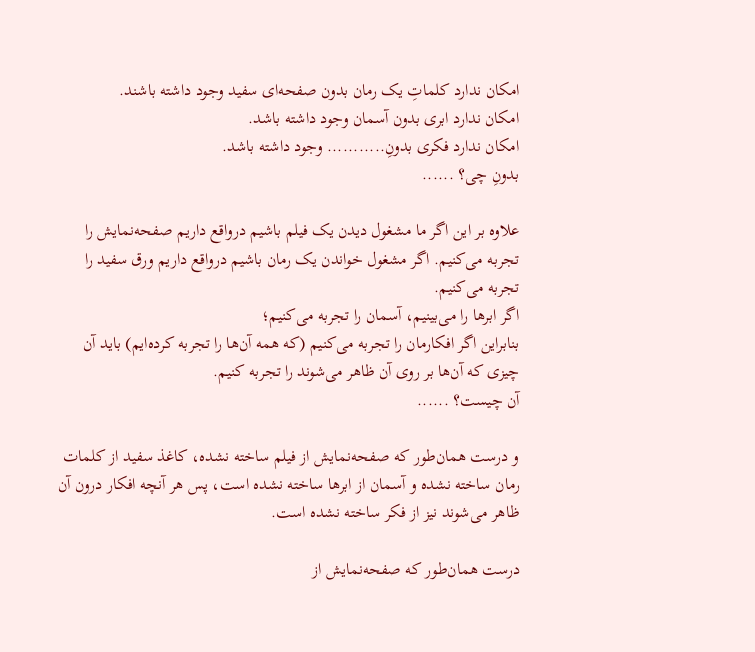امکان ندارد کلماتِ یک رمان بدون صفحه‌ای سفید وجود داشته باشند.
امکان ندارد ابری بدون آسمان وجود داشته باشد.
امکان ندارد فکری بدونِ........... وجود داشته باشد.
بدونِ چی؟ ......

علاوه بر این اگر ما مشغول دیدن یک فیلم باشیم درواقع داریم صفحه‌نمایش را تجربه می‌کنیم. اگر مشغول خواندن یک رمان باشیم درواقع داریم ورق سفید را تجربه می‌کنیم.
اگر ابرها را می‌بینیم، آسمان را تجربه می‌کنیم؛
بنابراین اگر افکارمان را تجربه می‌کنیم (که همه آن‌ها را تجربه کرده‌ایم) باید آن چیزی که آن‌ها بر روی آن ظاهر می‌شوند را تجربه کنیم.
آن چیست؟ ......

و درست همان‌طور که صفحه‌نمایش از فیلم ساخته نشده، کاغذ سفید از کلمات رمان ساخته نشده و آسمان از ابرها ساخته نشده است، پس هر آنچه افکار درون آن ظاهر می‌شوند نیز از فکر ساخته نشده است.

درست همان‌طور که صفحه‌نمایش از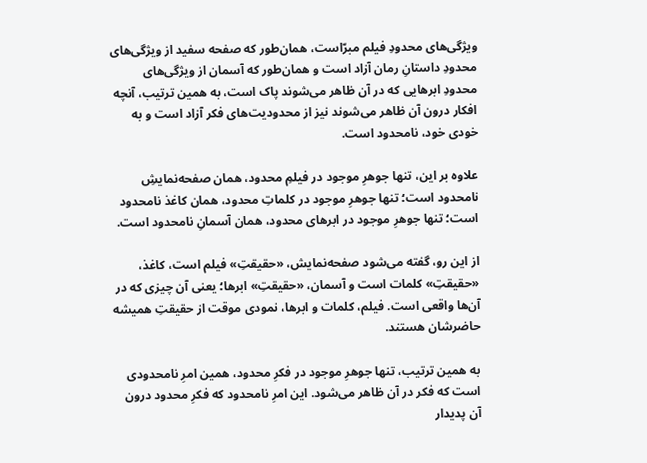ویژگی‌های محدودِ فیلم مبرّاست، همان‌طور که صفحه سفید از ویژگی‌های محدودِ داستانِ رمان آزاد است و همان‌طور که آسمان از ویژگی‌های محدودِ ابرهایی که در آن ظاهر می‌شوند پاک است، به همین ترتیب، آنچه افکار درون آن ظاهر می‌شوند نیز از محدودیت‌های فکر آزاد است و به خودی خود، نامحدود است.

علاوه بر این، تنها جوهرِ موجود در فیلمِ محدود، همان صفحه‌نمایشِ نامحدود است؛ تنها جوهرِ موجود در کلماتِ محدود، همان کاغذ نامحدود است؛ تنها جوهرِ موجود در ابرهای محدود، همان آسمانِ نامحدود است.

از این رو، گفته می‌شود صفحه‌نمایش، «حقیقتِ» فیلم است، کاغذ، «حقیقتِ» کلمات است و آسمان، «حقیقتِ» ابرها؛ یعنی آن چیزی که در آن‌ها واقعی است. فیلم، کلمات و ابرها، نمودی موقت از حقیقتِ همیشه حاضرشان هستند.

به همین ترتیب، تنها جوهرِ موجود در فکرِ محدود، همین امرِ نامحدودی است که فکر در آن ظاهر می‌شود. این امرِ نامحدود که فکرِ محدود درون آن پدیدار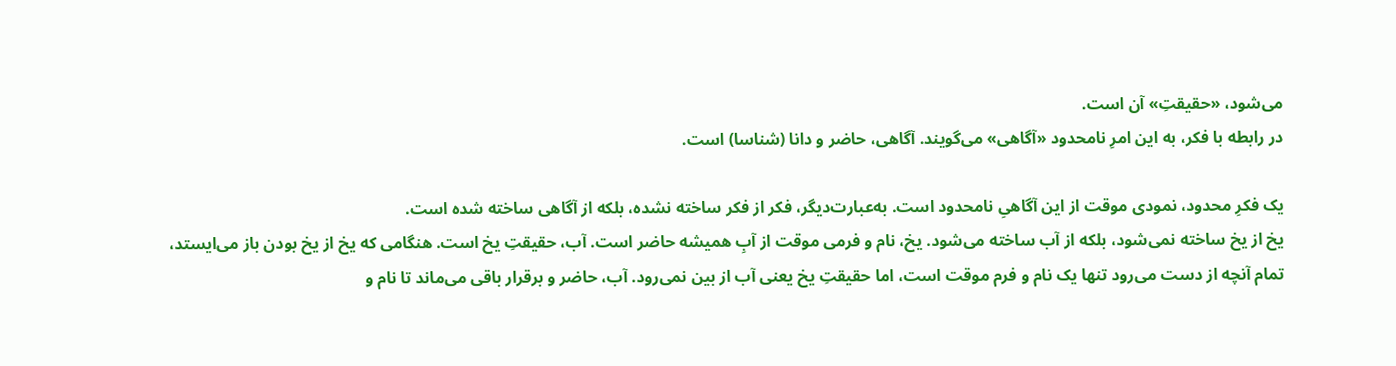می‌شود، «حقیقتِ» آن است.
در رابطه با فکر، به این امرِ نامحدود «آگاهی» می‌گویند. آگاهی، حاضر و دانا (شناسا) است.

یک فکرِ محدود، نمودی موقت از این آگاهیِ نامحدود است. به‌عبارت‌دیگر، فکر از فکر ساخته نشده، بلکه از آگاهی ساخته شده است.
یخ از یخ ساخته نمی‌شود، بلکه از آب ساخته می‌شود. یخ، نام و فرمی موقت از آبِ همیشه حاضر است. آب، حقیقتِ یخ است. هنگامی که یخ از یخ بودن باز می‌ایستد، تمام آنچه از دست می‌رود تنها یک نام و فرم موقت است، اما حقیقتِ یخ یعنی آب از بین نمی‌رود. آب، حاضر و برقرار باقی می‌ماند تا نام و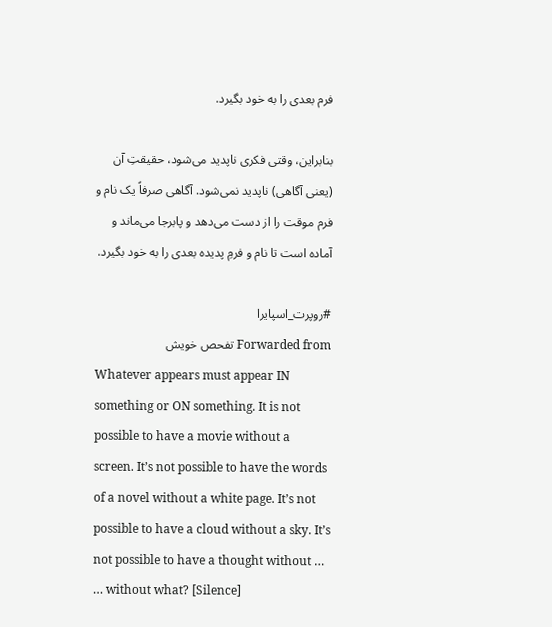فرم بعدی را به خود بگیرد.

بنابراین، وقتی فکری ناپدید می‌شود، حقیقتِ آن (یعنی آگاهی) ناپدید نمی‌شود. آگاهی صرفاً یک نام و فرم موقت را از دست می‌دهد و پابرجا می‌ماند و آماده است تا نام و فرمِ پدیده بعدی را به خود بگیرد.

#روپرت_اسپایرا
Forwarded from تفحص خویش
Whatever appears must appear IN something or ON something. It is not possible to have a movie without a screen. It’s not possible to have the words of a novel without a white page. It’s not possible to have a cloud without a sky. It’s not possible to have a thought without …
… without what? [Silence]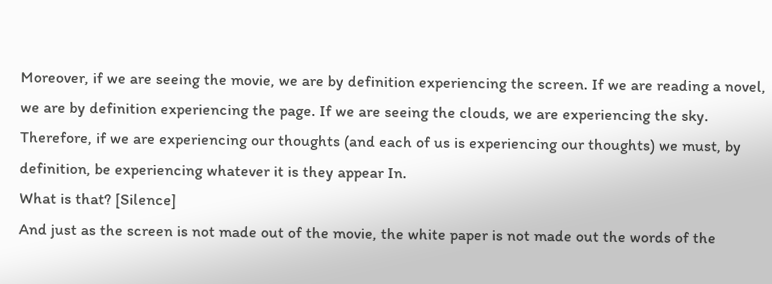Moreover, if we are seeing the movie, we are by definition experiencing the screen. If we are reading a novel, we are by definition experiencing the page. If we are seeing the clouds, we are experiencing the sky. Therefore, if we are experiencing our thoughts (and each of us is experiencing our thoughts) we must, by definition, be experiencing whatever it is they appear In.
What is that? [Silence]
And just as the screen is not made out of the movie, the white paper is not made out the words of the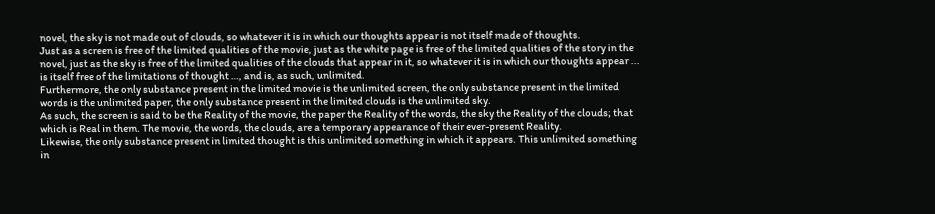novel, the sky is not made out of clouds, so whatever it is in which our thoughts appear is not itself made of thoughts.
Just as a screen is free of the limited qualities of the movie, just as the white page is free of the limited qualities of the story in the novel, just as the sky is free of the limited qualities of the clouds that appear in it, so whatever it is in which our thoughts appear ... is itself free of the limitations of thought …, and is, as such, unlimited.
Furthermore, the only substance present in the limited movie is the unlimited screen, the only substance present in the limited words is the unlimited paper, the only substance present in the limited clouds is the unlimited sky.
As such, the screen is said to be the Reality of the movie, the paper the Reality of the words, the sky the Reality of the clouds; that which is Real in them. The movie, the words, the clouds, are a temporary appearance of their ever-present Reality.
Likewise, the only substance present in limited thought is this unlimited something in which it appears. This unlimited something in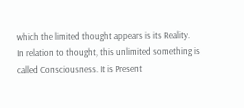which the limited thought appears is its Reality.
In relation to thought, this unlimited something is called Consciousness. It is Present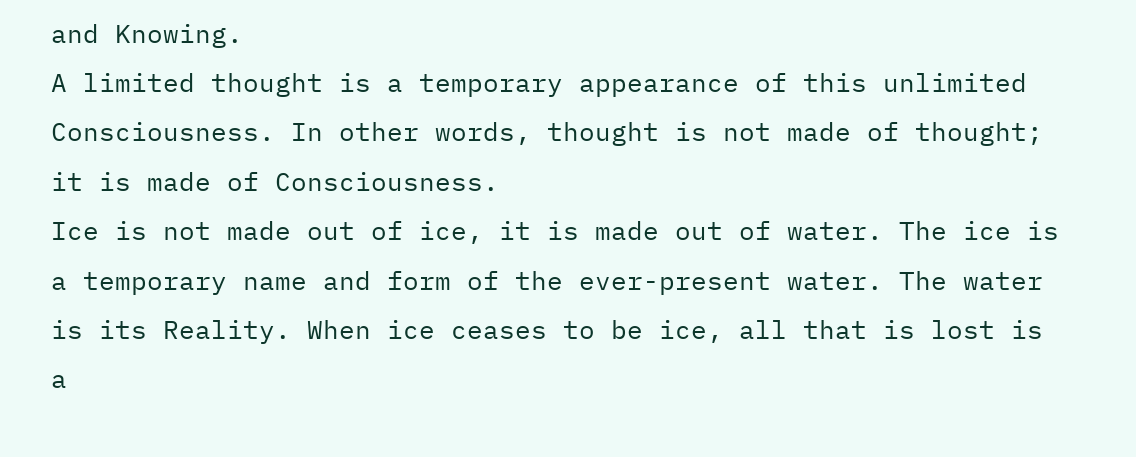and Knowing.
A limited thought is a temporary appearance of this unlimited Consciousness. In other words, thought is not made of thought; it is made of Consciousness.
Ice is not made out of ice, it is made out of water. The ice is a temporary name and form of the ever-present water. The water is its Reality. When ice ceases to be ice, all that is lost is a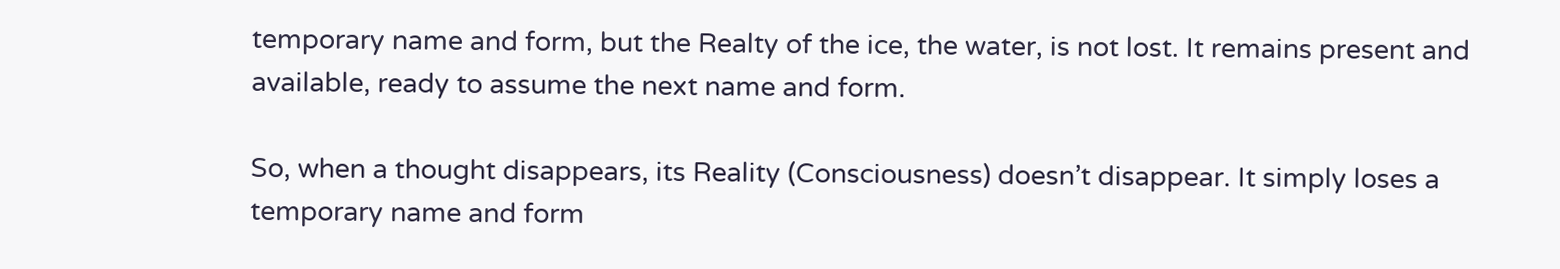temporary name and form, but the Realty of the ice, the water, is not lost. It remains present and available, ready to assume the next name and form.

So, when a thought disappears, its Reality (Consciousness) doesn’t disappear. It simply loses a temporary name and form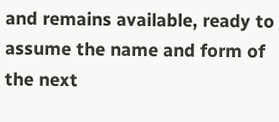and remains available, ready to assume the name and form of the next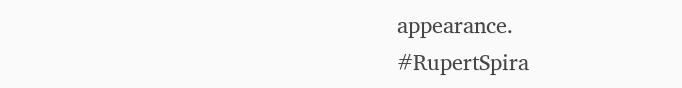appearance.
#RupertSpira